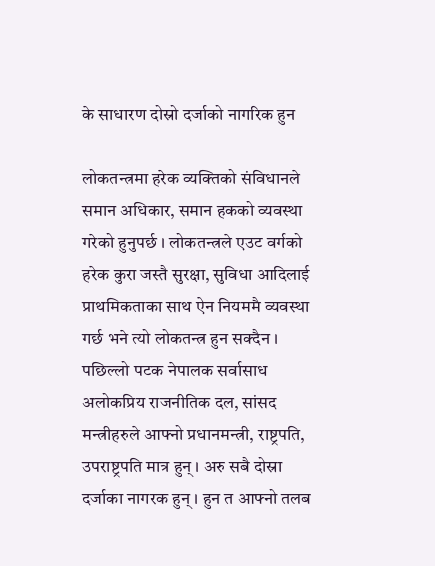के साधारण दोस्रो दर्जाको नागरिक हुन

लोकतन्त्रमा हरेक व्यक्तिको संविधानले समान अधिकार, समान हकको व्यवस्था गरेको हुनुपर्छ । लोकतन्त्रले एउट वर्गको हरेक कुरा जस्तै सुरक्षा, सुविधा आदिलाई प्राथमिकताका साथ ऐन नियममै व्यवस्था गर्छ भने त्यो लोकतन्त्र हुन सक्दैन ।
पछिल्लो पटक नेपालक सर्वासाध अलोकप्रिय राजनीतिक दल, सांसद मन्त्रीहरुले आफ्नो प्रधानमन्त्री, राष्ट्रपति, उपराष्ट्रपति मात्र हुन् । अरु सबै दोस्रा दर्जाका नागरक हुन् । हुन त आफ्नो तलब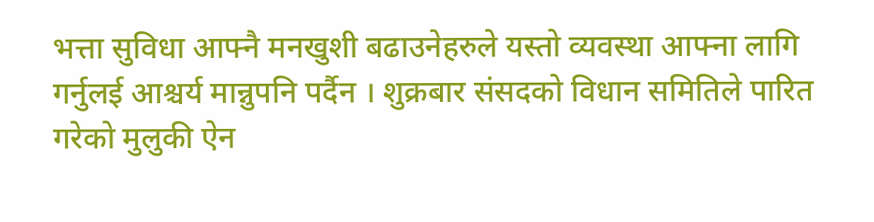भत्ता सुविधा आफ्नै मनखुशी बढाउनेहरुले यस्तो व्यवस्था आफ्ना लागि गर्नुलई आश्चर्य मान्नुपनि पर्दैन । शुक्रबार संसदको विधान समितिले पारित गरेको मुलुकी ऐन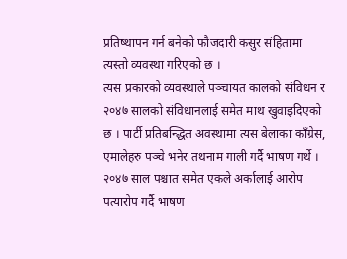प्रतिष्थापन गर्न बनेको फौजदारी कसुर संहितामा त्यस्तो व्यवस्था गरिएको छ ।
त्यस प्रकारको व्यवस्थाले पञ्चायत कालको संविधन र २०४७ सालको संविधानलाई समेत माथ खुवाइदिएको छ । पार्टी प्रतिबन्द्धित अवस्थामा त्यस बेलाका काँग्रेस, एमालेहरु पञ्चे भनेर तथनाम गाली गर्दै भाषण गर्थे । २०४७ साल पश्चात समेत एकले अर्कालाई आरोप पत्यारोप गर्दै भाषण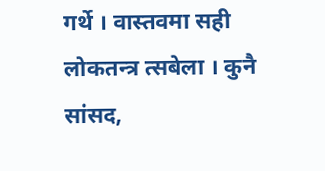गर्थे । वास्तवमा सही लोकतन्त्र त्सबेला । कुनै सांसद,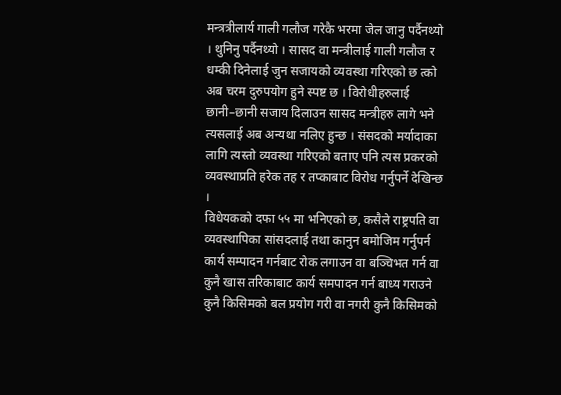मन्त्रत्रीलार्य गाली गलौज गरेकै भरमा जेल जानु पर्दैनथ्यो । थुनिनु पर्दैनथ्यो । सासद वा मन्त्रीलाई गाली गलौज र धम्की दिनेलाई जुन सजायको व्यवस्था गरिएको छ त्को अब चरम दुरुपयोग हुने स्पष्ट छ । विरोधीहरुलाई छानी–छानी सजाय दिलाउन सासद मन्त्रीहरु लागे भने त्यसलाई अब अन्यथा नलिए हुन्छ । संसदको मर्यादाका लागि त्यस्तो व्यवस्था गरिएको बताए पनि त्यस प्रकरको व्यवस्थाप्रति हरेक तह र तप्काबाट विरोध गर्नुपर्ने देखिन्छ ।
विधेयकको दफा ५५ मा भनिएको छ, कसैले राष्ट्रपति वा व्यवस्थापिका सांसदलाई तथा कानुन बमोजिम गर्नुपर्न कार्य सम्पादन गर्नबाट रोक लगाउन वा बञ्चिभत गर्न वा कुनै खास तरिकाबाट कार्य समपादन गर्न बाध्य गराउने कुनै किसिमको बल प्रयोग गरी वा नगरी कुनै किसिमको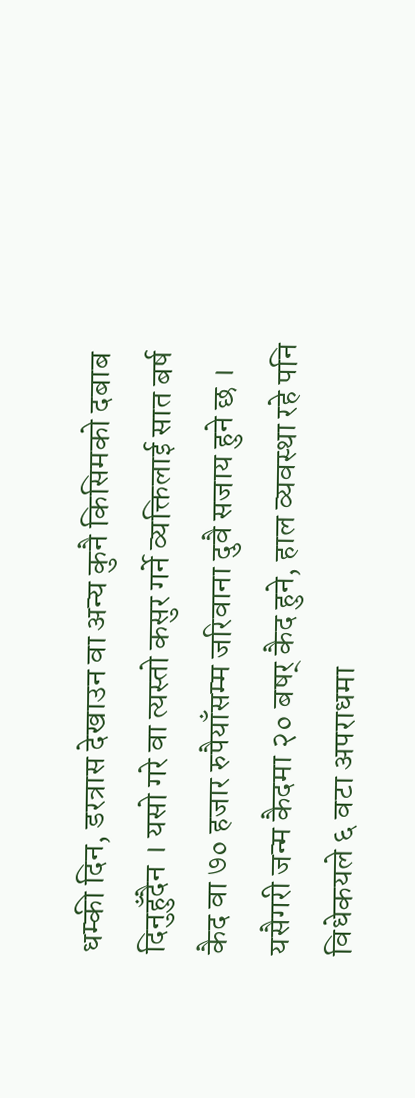धम्की दिन, डरत्रास देखाउन वा अन्य कुनै किसिमको दबाब दिनुहुँदैन । यसो गरे वा त्यस्तो कसुर गर्ने व्यक्तिलाई सात बर्ष कैद वा ७० हजार रुपैयाँसम्म जरिवाना दुवै सजाय हुने छ । यसैगरी जन्म कैदमा २० बषर् कैद हुने, हाल व्यवस्था रहे पनि विधेकयले ६ वटा अपराधमा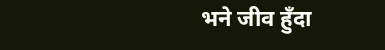भने जीव हुँदा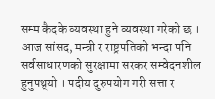सम्म कैदके व्यवस्था हुने व्यवस्था गरेको छ । आज सांसद, मन्त्री र राष्ट्रपतिको भन्दा पनि सर्वसाधारणको सुरक्षामा सरकर सम्वेदनशील हुनुपथ्र्यो । पदीय दुरुपयोग गरी सत्ता र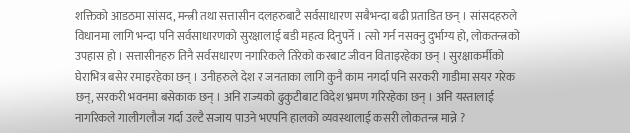शक्तिको आडठमा सांसद, मन्त्री तथा सत्तासीन दलहरुबाटै सर्वसाधारण सबैभन्दा बढी प्रताडित छन् । सांसदहरुले विधानमा लागि भन्दा पनि सर्वसाधारणको सुरक्षालाई बडी महत्व दिनुपर्ने । त्सो गर्न नसक्नु दुर्भाग्य हो, लोकतन्त्रको उपहास हो । सत्तासीनहरु तिनै सर्वसधारण नगारिकले तिरेको करबाट जीवन विताइरहेका छन् । सुरक्षाकर्मीको घेराभित्र बसेर रमाइरहेका छन् । उनीहरुले देश र जनताका लागि कुनै काम नगर्दा पनि सरकरी गाडीमा सयर गरेक छन्, सरकरी भवनमा बसेकाक छन् । अनि राज्यको ढुकुटीबाट विदेश भ्रमण गरिरहेका छन् । अनि यस्तालाई नागरिकले गालीगलौज गर्दा उल्टै सजाय पाउने भएपनि हालको व्यवस्थालाई कसरी लोकतन्त्र मान्ने ?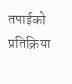तपाईको प्रतिक्रिया